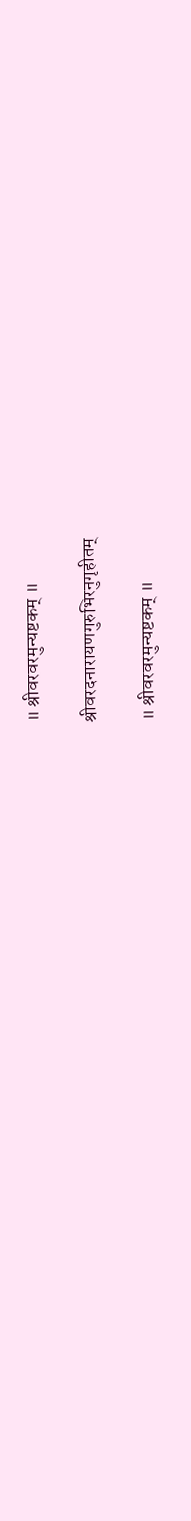॥ श्रीवरवरमुन्यष्टकम् ॥

श्रीवरदनारायणगुरुभिरनुगृहीतम्

॥ श्रीवरवरमुन्यष्टकम् ॥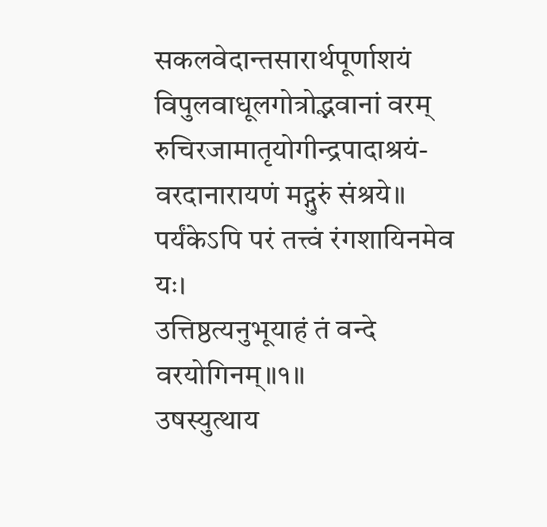सकलवेदान्तसारार्थपूर्णाशयं
विपुलवाधूलगोत्रोद्भवानां वरम्
रुचिरजामातृयोगीन्द्रपादाश्रयं-
वरदानारायणं मद्गुरुं संश्रये॥
पर्यंकेऽपि परं तत्त्वं रंगशायिनमेव यः।
उत्तिष्ठत्यनुभूयाहं तं वन्दे वरयोगिनम्॥१॥
उषस्युत्थाय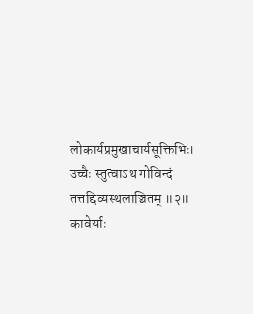लोकार्यप्रमुखाचार्यसूक्तिभिः।
उच्चैः स्तुत्वाऽथ गोविन्दं तत्तद्दिव्यस्थलाञ्चितम् ॥२॥
कावेर्याः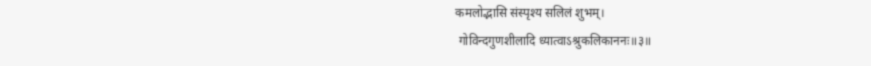कमलोद्भासि संस्पृश्य सलिलं शुभम्।
 गोविन्दगुणशीलादि ध्यात्वाऽश्रुकलिकाननः॥३॥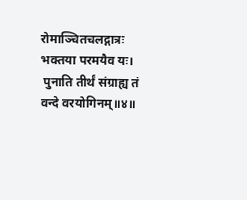रोमाञ्चितचलद्गात्रः भक्तया परमयैव यः।
 पुनाति तीर्थं संग्राह्य तं वन्दे वरयोगिनम्॥४॥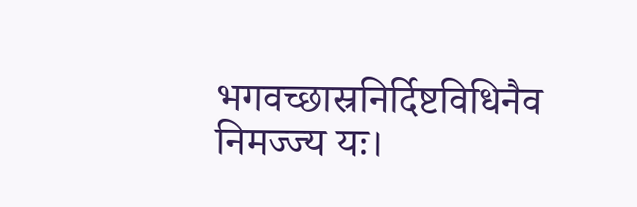भगवच्छास्रनिर्दिष्टविधिनैव निमज्ज्य यः।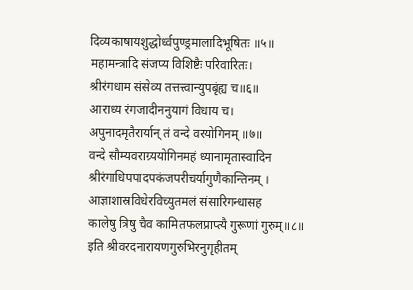दिव्यकाषायशुद्धोर्ध्वपुण्ड्रमालादिभूषितः ॥५॥
महामन्त्रादि संजप्य विशिष्टैः परिवारितः।
श्रीरंगधाम संसेव्य तत्तत्त्वान्युपबृंह्य च॥६॥
आराध्य रंगजादीननुयागं विधाय च।
अपुनादमृतैरार्यान् तं वन्दे वरयोगिनम् ॥७॥
वन्दे सौम्यवराग्र्ययोगिनमहं ध्यानामृतास्वादिन
श्रीरंगाधिपपादपकंजपरीचर्यागुणैकान्तिनम् ।
आज्ञाशास्रविधेरविच्युतमलं संसारिगन्धासह
कालेषु त्रिषु चैव कामितफलप्राप्त्यै गुरूणां गुरुम्॥८॥
इति श्रीवरदनारायणगुरुभिरनुगृहीतम्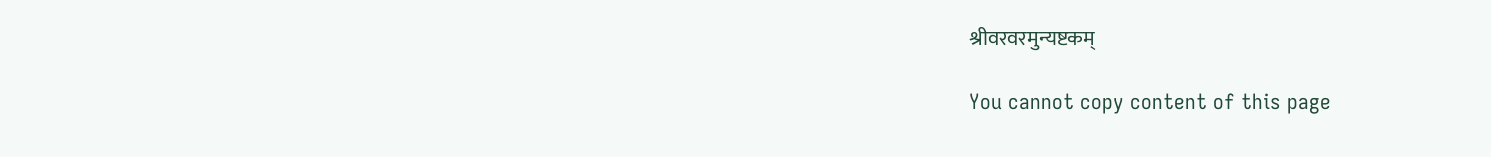श्रीवरवरमुन्यष्टकम्

You cannot copy content of this page